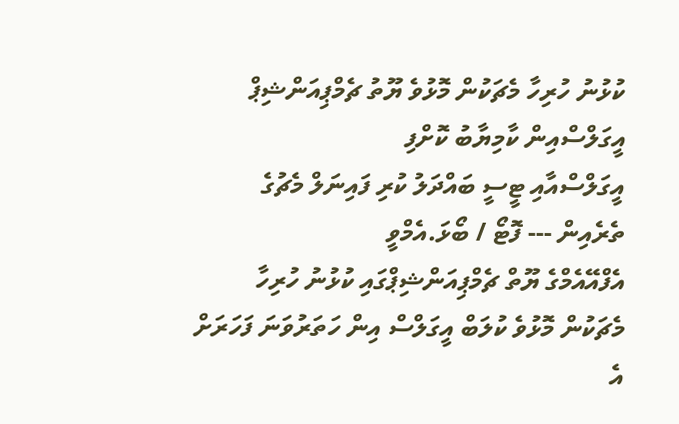ކުޅުނު ހުރިހާ މެޗަކުން މޮޅުވެ ޔޫތު ޗެމްޕިއަންޝިޕް އީގަލްސްއިން ކާމިޔާބު ކޮށްފި
އީގަލްސްއާއި ޓީސީ ބައްދަލު ކުރި ފައިނަލް މެޗުގެ ތެރެއިން --- ފޮޓޯ / ބޯޅަ.އެމްވީ
އެފްއޭއެމްގެ ޔޫތް ޗެމްޕިއަންޝިޕްގައި ކުޅުނު ހުރިހާ މެޗަކުން މޮޅުވެ ކުލަބް އީގަލްސް އިން ހަތަރުވަނަ ފަހަރަށް އެ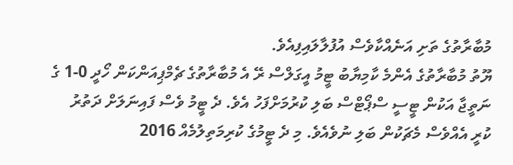މުބާރާތުގެ ތަށި އަނެއްކާވެސް އުފުލާލައިފިއެވެ.
ޔޫތު މުބާރާތުގެ އެންމެ ކާމިޔާބު ޓީމު އީގަލްސް ރޭ އެ މުބާރާތުގެ ޗެމްޕިއަންކަން ހޯދީ 0-1 ގެ ނަތީޖާ އަކުން ޓީސީ ސްޕޯޓްސް ބަލި ކުރުމަށްފަހު އެވެ. ދެ ޓީމު ވެސް ފައިނަލަށް ދަތުރު ކުރީ އެއްވެސް މެޗަކުން ބަލި ނުވެއެވެ. މި ދެ ޓީމުގެ ކުރިމަތިލުމެއް 2016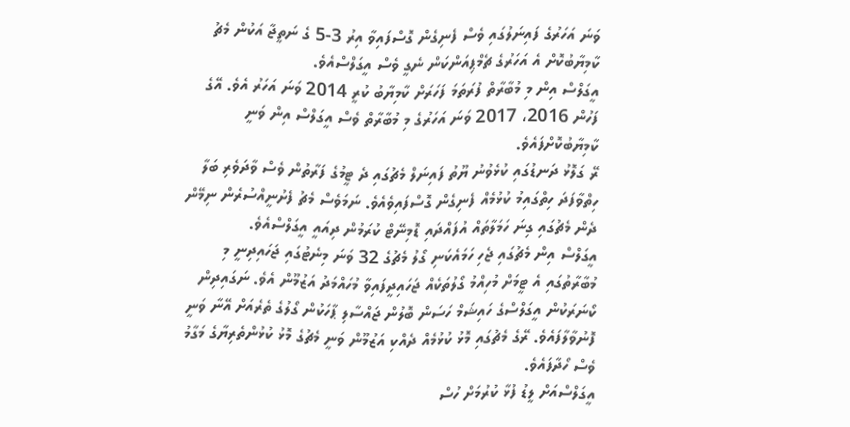ވަނަ އަހަރުގެ ފައިނަލުގައި ވެސް ފެނިގެން ގޮސްފައިވާ އިރު 3-5 ގެ ނަތީޖާ އަކުން މެޗު ކާމިޔާބުކޮށް އެ އަހަރުގެ ޗެމްޕިއަންކަން ނެގީ ވެސް އީގަލްސްއެވެ.
އީގަލްސް އިން މި މުބާރާތް ފުރަތަމަ ފަހަރަށް ކާމިޔާބު ކުރީ 2014 ވަނަ އަހަރު އެވެ. އޭގެ ފަހުން 2016، 2017 ވަނަ އަހަރުގެ މި މުބާރާތް ވެސް އީގަލްސް އިން ވަނީ ކާމިޔާބުކޮށްފައެވެ.
ރޭ ގަލޮޅު ދަނޑުގައި ކުޅެވުނު ޔޫތު ފައިނަލް މެޗުގައި ދެ ޓީމުގެ ފަރާތުން ވެސް ވާދަވެރި ބަލާ ހިތްވާފަދަ ހިތްގައިމު ކުޅުމެއް ފެނިގެން ގޮސްފައިވެއެވެ. ނަމަވެސް މެޗު ފެށުނީއްސުރެން ނިމޭން ދެން މެޗުގައި ގިނަ ހަމަލާތައް އުފައްދައި ޑޮމިނޭޓް ކުރަމުން ދިއައީ އީގަލްސްއެވެ.
އީގަލްސް އިން މެޗުގައި ޖެހި ހަމައެކަނި ގޯލު މެޗުގެ 32 ވަނަ މިނެޓުގައި ޖަހައިދިނީ މި މުބާރާތުގައި އެ ޓީމަށް މުހިއްމު ގޯލުތަކެއް ޖަހައިދީފައިވާ މުހައްމަދު އަޒުމޫން އެވެ. ނަގައިދިން ކޯނަރަކުން އީގަލްސްގެ ހައިޝަމް ހަސަން ބޮލުން ޖައްސާލި ޕާހަކުން ގޯލުގެ ތެރެއަށް އޭނާ ވަނީ ފޮނުވާލާފައެވެ. ރޭގެ މެޗުގައި މޮޅު ކުޅުމެއް ދެއްކި އަޒުމޫން ވަނީ މެޗުގެ މޮޅު ކުޅުންތެރިޔާގެ މަގާމު ވެސް ހޯދާފައެވެ.
އީގަލްސްއަށް ލީޑު ފުޅާ ކުރުމަށް ހުސް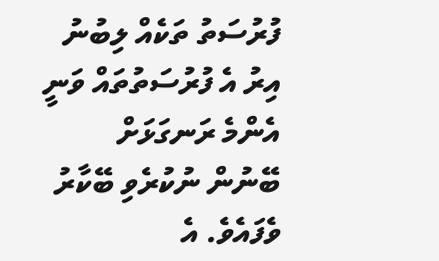ފުރުސަތު ތަކެއް ލިބުނު އިރު އެ ފުރުސަތުތައް ވަނީ އެންމެ ރަނގަޅަށް ބޭނުން ނުކުރެވި ބޭކާރު ވެފައެވެ. އެ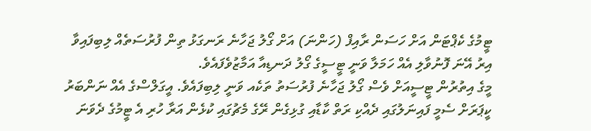ޓީމުގެ ކެޕްޓަން އަށް ހަސަން ރާއިފް (ހަންނަ) އަށް ގޯލު ޖަހާނެ ރަނގަޅު ތިން ފުރުސަތެއް ލިބިފައިވާ އިރު އޭނަ ފޮނުވާލި އެއް ހަމަލާ ވަނީ ޓީސީގެ ގޯލު ދަނޑިއާ އަމާޒުވެފައެވެ.
މީގެ އިތުރުން ޓީސީއަށް ވެސް ގޯލު ޖަހާނެ ފުރުސަތު ތަކެއ ވަނީ ލިބިފައެވެ. އީގަލްސްގެ އެއް ނަންބަރު ކީޕަރަށް ސެމީ ފައިނަލުގައި ދެއްކި ރަތް ކާޑާއި ގުޅިގެން ރޭގެ މެޗުގައި ކުޅެން އަރާ ހުރި އެ ޓީމުގެ ދެވަނަ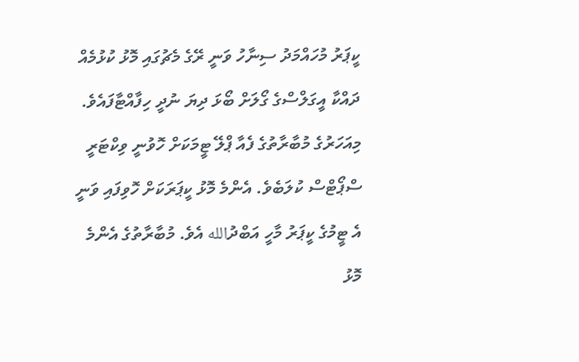ކީޕަރު މުހައްމަދު ސިނާހު ވަނީ ރޭގެ މެޗުގައި މޮޅު ކުޅުމެއް ދައްކާ އީގަލްސްގެ ގޯލަށް ބޯޅަ ދިޔަ ނުދީ ހިފާއްޓާފައެވެ.
މިއަހަރުގެ މުބާރާތުގެ ފެއާ ޕްލޭ ޓީމަކަށް ހޮވުނީ ވިކްޓަރީ ސްޕޯޓްސް ކުލަބެވެ. އެންމެ މޮޅު ކީޕަރަކަށް ހޮވިފައި ވަނީ އެ ޓީމުގެ ކީޕަރު މާހީ އަބްދުالله އެވެ. މުބާރާތުގެ އެންމެ މޮޅު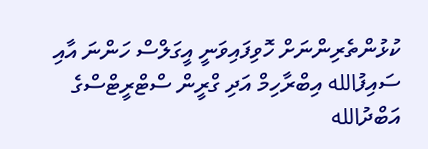ކުޅުންތެރިންނަށް ހޮވިފައިވަނީ އީގަލްސް ހަންނަ އާއި ސައިފުالله އިބްރާހިމް އަދި ގްރީން ސްޓްރީޓްސްގެ އަބްދުالله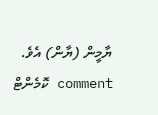ޔާމީން (ޔާން) އެވެ.
comment ކޮމެންޓް